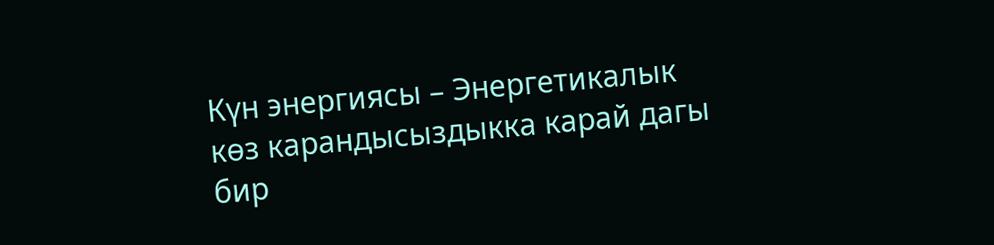Күн энергиясы – Энергетикалык көз карандысыздыкка карай дагы бир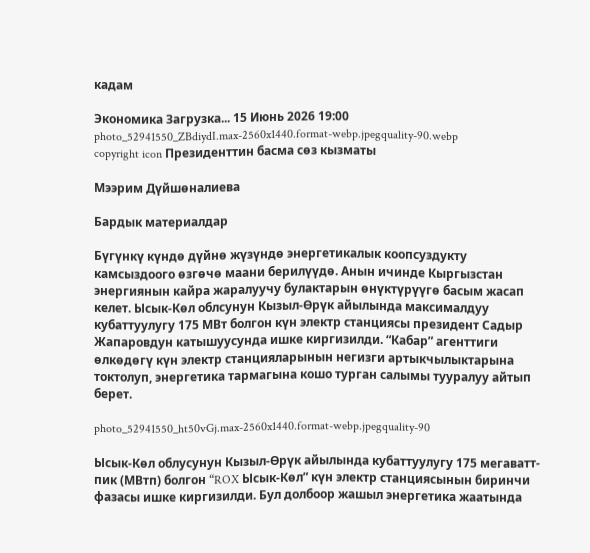кадам

Экономика Загрузка... 15 Июнь 2026 19:00
photo_52941550_ZBdiydI.max-2560x1440.format-webp.jpegquality-90.webp
copyright icon Президенттин басма сөз кызматы

Мээрим Дүйшөналиева

Бардык материалдар

Бүгүнкү күндө дүйнө жүзүндө энергетикалык коопсуздукту камсыздоого өзгөчө маани берилүүдө. Анын ичинде Кыргызстан энергиянын кайра жаралуучу булактарын өнүктүрүүгө басым жасап келет. Ысык-Көл облсунун Кызыл-Өрүк айылында максималдуу кубаттуулугу 175 МВт болгон күн электр станциясы президент Садыр Жапаровдун катышуусунда ишке киргизилди. “Кабар” агенттиги өлкөдөгү күн электр станцияларынын негизги артыкчылыктарына токтолуп, энергетика тармагына кошо турган салымы тууралуу айтып берет.

photo_52941550_ht50vGj.max-2560x1440.format-webp.jpegquality-90

Ысык-Көл облусунун Кызыл-Өрүк айылында кубаттуулугу 175 мегаватт-пик (МВтп) болгон “ROX Ысык-Көл” күн электр станциясынын биринчи фазасы ишке киргизилди. Бул долбоор жашыл энергетика жаатында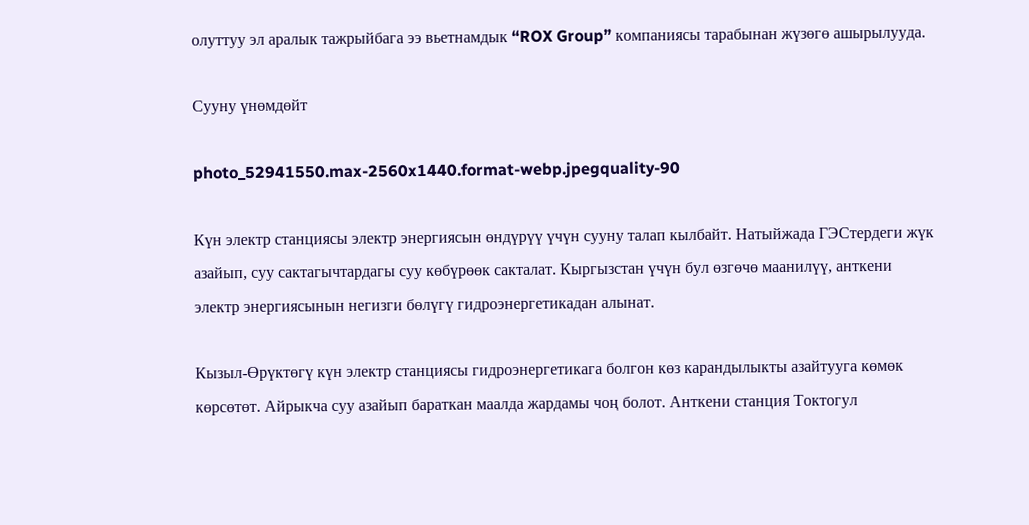олуттуу эл аралык тажрыйбага ээ вьетнамдык “ROX Group” компаниясы тарабынан жүзөгө ашырылууда.

Сууну үнөмдөйт

photo_52941550.max-2560x1440.format-webp.jpegquality-90

Күн электр станциясы электр энергиясын өндүрүү үчүн сууну талап кылбайт. Натыйжада ГЭСтердеги жүк азайып, суу сактагычтардагы суу көбүрөөк сакталат. Кыргызстан үчүн бул өзгөчө маанилүү, анткени электр энергиясынын негизги бөлүгү гидроэнергетикадан алынат.

Кызыл-Өрүктөгү күн электр станциясы гидроэнергетикага болгон көз карандылыкты азайтууга көмөк көрсөтөт. Айрыкча суу азайып бараткан маалда жардамы чоң болот. Анткени станция Токтогул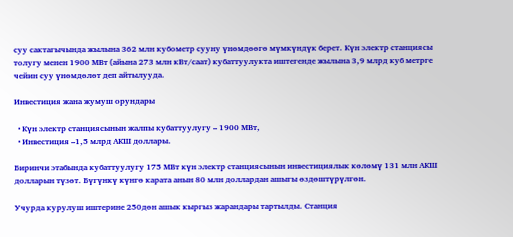суу сактагычында жылына 362 млн кубометр сууну үнөмдөөгө мүмкүндүк берет. Күн электр станциясы толугу менен 1900 МВт (айына 273 млн кВт/саат) кубаттуулукта иштегенде жылына 3,9 млрд куб метрге чейин суу үнөмдөлөт деп айтылууда.

Инвестиция жана жумуш орундары

  • Күн электр станциясынын жалпы кубаттуулугу – 1900 МВт,
  • Инвестиция –1,5 млрд АКШ доллары.

Биринчи этабында кубаттуулугу 175 МВт күн электр станциясынын инвестициялык көлөмү 131 млн АКШ долларын түзөт. Бүгүнкү күнгө карата анын 80 млн доллардан ашыгы өздөштүрүлгөн.

Учурда курулуш иштерине 250дөн ашык кыргыз жарандары тартылды. Станция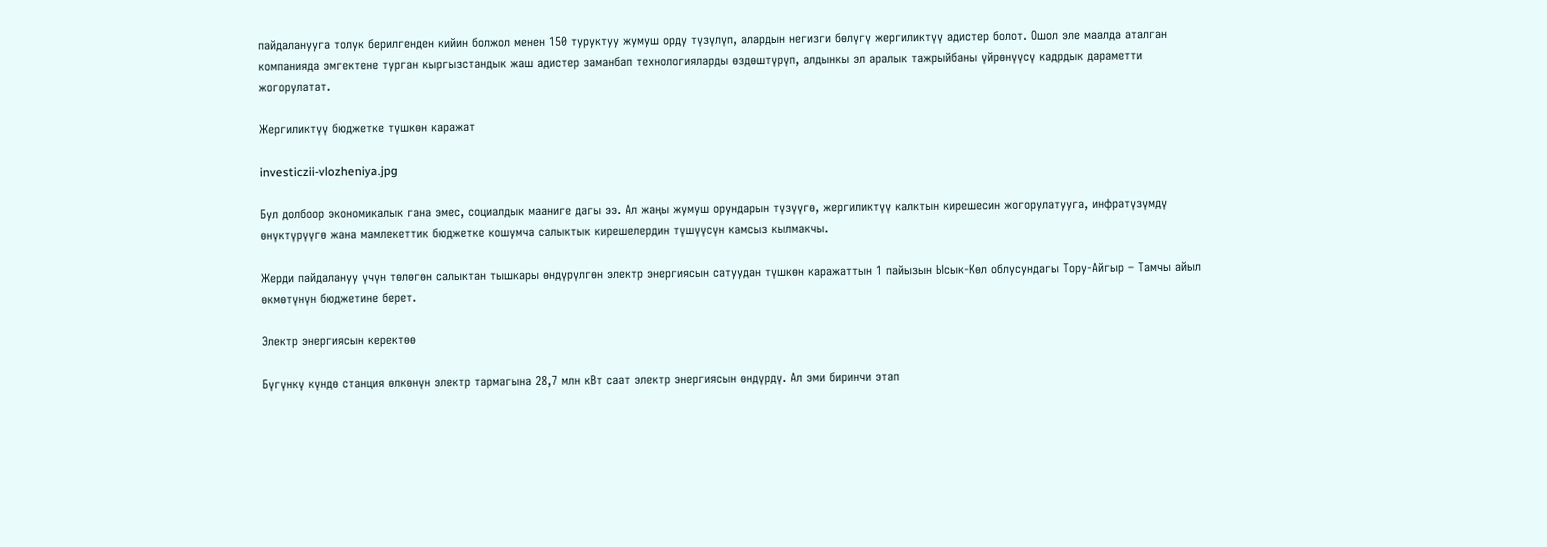пайдаланууга толук берилгенден кийин болжол менен 150 туруктуу жумуш орду түзүлүп, алардын негизги бөлүгү жергиликтүү адистер болот. Ошол эле маалда аталган компанияда эмгектене турган кыргызстандык жаш адистер заманбап технологияларды өздөштүрүп, алдынкы эл аралык тажрыйбаны үйрөнүүсү кадрдык дараметти жогорулатат.

Жергиликтүү бюджетке түшкөн каражат

investiczii-vlozheniya.jpg

Бул долбоор экономикалык гана эмес, социалдык мааниге дагы ээ. Ал жаңы жумуш орундарын түзүүгө, жергиликтүү калктын кирешесин жогорулатууга, инфратүзүмдү өнүктүрүүгө жана мамлекеттик бюджетке кошумча салыктык кирешелердин түшүүсүн камсыз кылмакчы.

Жерди пайдалануу үчүн төлөгөн салыктан тышкары өндүрүлгөн электр энергиясын сатуудан түшкөн каражаттын 1 пайызын Ысык-Көл облусундагы Тору-Айгыр – Тамчы айыл өкмөтүнүн бюджетине берет.

Электр энергиясын керектөө

Бүгүнкү күндө станция өлкөнүн электр тармагына 28,7 млн кВт саат электр энергиясын өндүрдү. Ал эми биринчи этап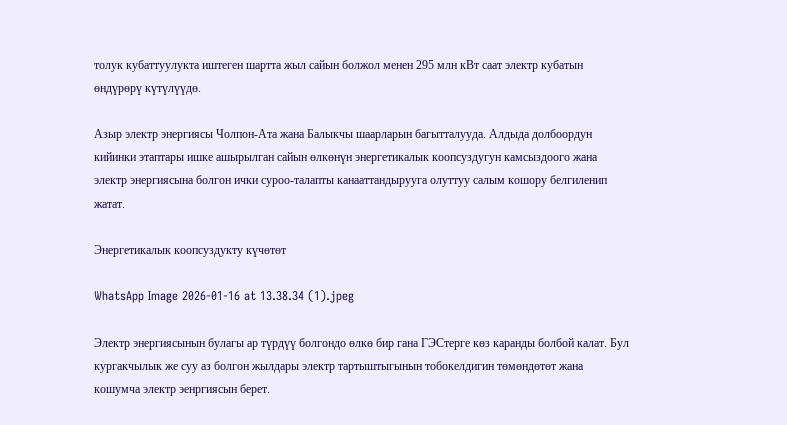толук кубаттуулукта иштеген шартта жыл сайын болжол менен 295 млн кВт саат электр кубатын өндүрөрү күтүлүүдө.

Азыр электр энергиясы Чолпон-Ата жана Балыкчы шаарларын багытталууда. Алдыда долбоордун кийинки этаптары ишке ашырылган сайын өлкөнүн энергетикалык коопсуздугун камсыздоого жана электр энергиясына болгон ички суроо-талапты канааттандырууга олуттуу салым кошору белгиленип жатат.

Энергетикалык коопсуздукту күчөтөт

WhatsApp Image 2026-01-16 at 13.38.34 (1).jpeg

Электр энергиясынын булагы ар түрдүү болгондо өлкө бир гана ГЭСтерге көз каранды болбой калат. Бул кургакчылык же суу аз болгон жылдары электр тартыштыгынын тобокелдигин төмөндөтөт жана кошумча электр эенргиясын берет.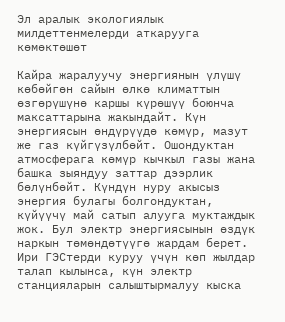Эл аралык экологиялык милдеттенмелерди аткарууга көмөктөшөт

Кайра жаралуучу энергиянын үлүшү көбөйгөн сайын өлкө климаттын өзгөрүшүнө каршы күрөшүү боюнча максаттарына жакындайт. Күн энергиясын өндүрүүдө көмүр, мазут же газ күйгүзүлбөйт. Ошондуктан атмосферага көмүр кычкыл газы жана башка зыяндуу заттар дээрлик бөлүнбөйт. Күндүн нуру акысыз энергия булагы болгондуктан, күйүүчү май сатып алууга муктаждык жок. Бул электр энергиясынын өздүк наркын төмөндөтүүгө жардам берет. Ири ГЭСтерди куруу үчүн көп жылдар талап кылынса, күн электр станцияларын салыштырмалуу кыска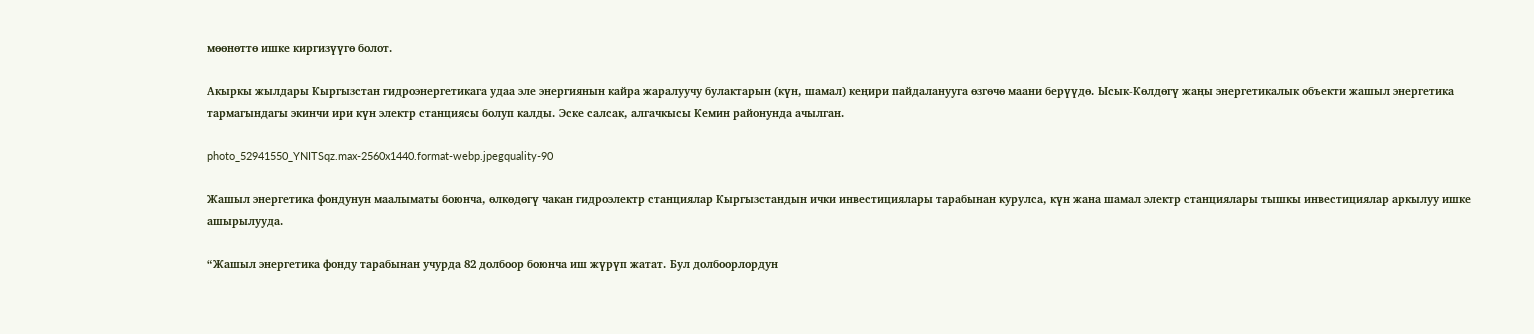мөөнөттө ишке киргизүүгө болот.

Акыркы жылдары Кыргызстан гидроэнергетикага удаа эле энергиянын кайра жаралуучу булактарын (күн, шамал) кеңири пайдаланууга өзгөчө маани берүүдө. Ысык-Көлдөгү жаңы энергетикалык объекти жашыл энергетика тармагындагы экинчи ири күн электр станциясы болуп калды. Эске салсак, алгачкысы Кемин районунда ачылган.

photo_52941550_YNITSqz.max-2560x1440.format-webp.jpegquality-90

Жашыл энергетика фондунун маалыматы боюнча, өлкөдөгү чакан гидроэлектр станциялар Кыргызстандын ички инвестициялары тарабынан курулса, күн жана шамал электр станциялары тышкы инвестициялар аркылуу ишке ашырылууда.

“Жашыл энергетика фонду тарабынан учурда 82 долбоор боюнча иш жүрүп жатат. Бул долбоорлордун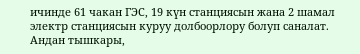ичинде 61 чакан ГЭС, 19 күн станциясын жана 2 шамал электр станциясын куруу долбоорлору болуп саналат. Андан тышкары,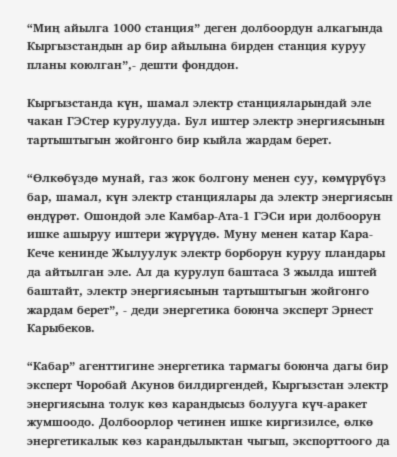“Миң айылга 1000 станция” деген долбоордун алкагында Кыргызстандын ар бир айылына бирден станция куруу планы коюлган”,- дешти фонддон.

Кыргызстанда күн, шамал электр станцияларындай эле чакан ГЭСтер курулууда. Бул иштер электр энергиясынын тартыштыгын жойгонго бир кыйла жардам берет.

“Өлкөбүздө мунай, газ жок болгону менен суу, көмүрүбүз бар, шамал, күн электр станциялары да электр энергиясын өндүрөт. Ошондой эле Камбар-Ата-1 ГЭСи ири долбоорун ишке ашыруу иштери жүрүүдө. Муну менен катар Кара-Кече кенинде Жылуулук электр борборун куруу пландары да айтылган эле. Ал да курулуп баштаса 3 жылда иштей баштайт, электр энергиясынын тартыштыгын жойгонго жардам берет”, - деди энергетика боюнча эксперт Эрнест Карыбеков.

“Кабар” агенттигине энергетика тармагы боюнча дагы бир эксперт Чоробай Акунов билдиргендей, Кыргызстан электр энергиясына толук көз карандысыз болууга күч-аракет жумшоодо. Долбоорлор четинен ишке киргизилсе, өлкө энергетикалык көз карандылыктан чыгып, экспорттоого да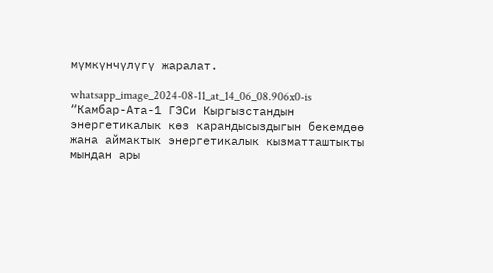мүмкүнчүлүгү жаралат.

whatsapp_image_2024-08-11_at_14_06_08.906x0-is
“Камбар-Ата-1 ГЭСи Кыргызстандын энергетикалык көз карандысыздыгын бекемдөө жана аймактык энергетикалык кызматташтыкты мындан ары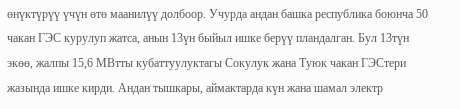өнүктүрүү үчүн өтө маанилүү долбоор. Учурда андан башка республика боюнча 50 чакан ГЭС курулуп жатса, анын 13үн быйыл ишке берүү пландалган. Бул 13түн экөө, жалпы 15,6 МВтты кубаттуулуктагы Сокулук жана Туюк чакан ГЭСтери жазында ишке кирди. Андан тышкары, аймактарда күн жана шамал электр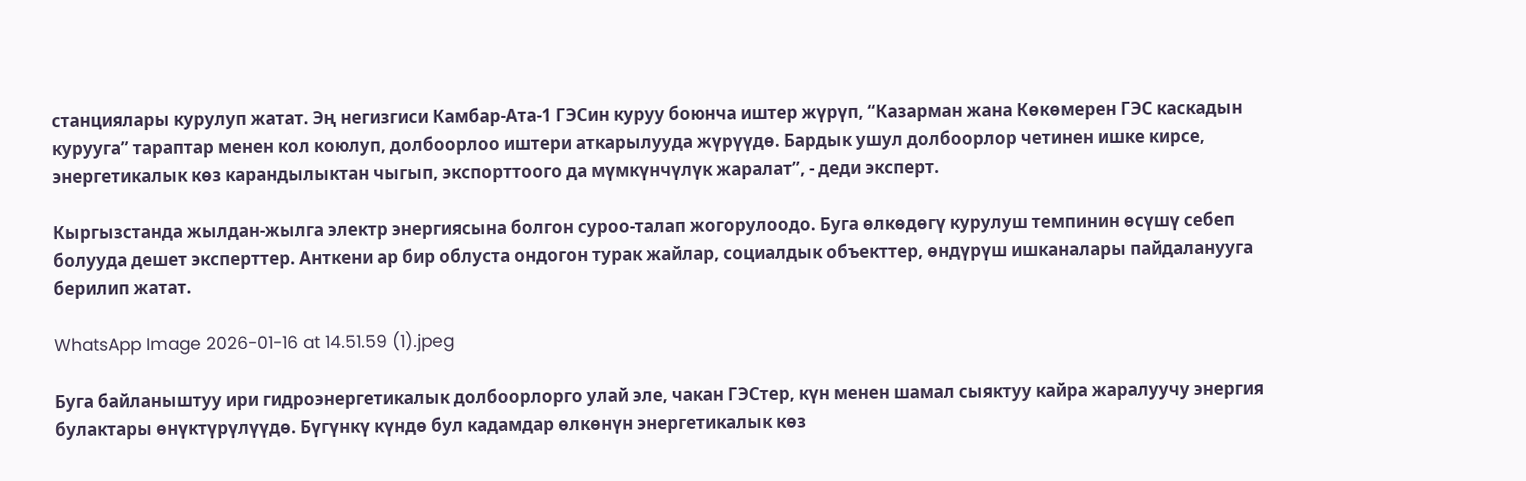станциялары курулуп жатат. Эң негизгиси Камбар-Ата-1 ГЭСин куруу боюнча иштер жүрүп, “Казарман жана Көкөмерен ГЭС каскадын курууга” тараптар менен кол коюлуп, долбоорлоо иштери аткарылууда жүрүүдө. Бардык ушул долбоорлор четинен ишке кирсе, энергетикалык көз карандылыктан чыгып, экспорттоого да мүмкүнчүлүк жаралат”, - деди эксперт.

Кыргызстанда жылдан-жылга электр энергиясына болгон суроо-талап жогорулоодо. Буга өлкөдөгү курулуш темпинин өсүшү себеп болууда дешет эксперттер. Анткени ар бир облуста ондогон турак жайлар, социалдык объекттер, өндүрүш ишканалары пайдаланууга берилип жатат.

WhatsApp Image 2026-01-16 at 14.51.59 (1).jpeg

Буга байланыштуу ири гидроэнергетикалык долбоорлорго улай эле, чакан ГЭСтер, күн менен шамал сыяктуу кайра жаралуучу энергия булактары өнүктүрүлүүдө. Бүгүнкү күндө бул кадамдар өлкөнүн энергетикалык көз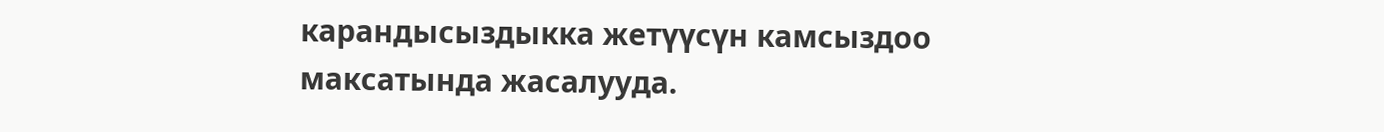карандысыздыкка жетүүсүн камсыздоо максатында жасалууда.